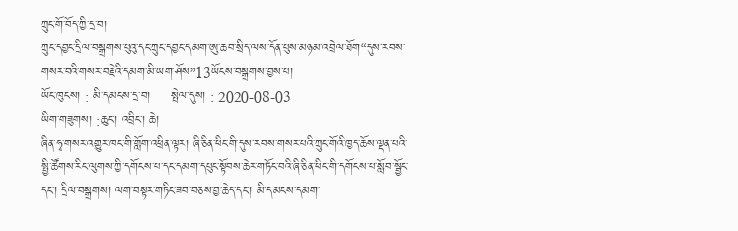ཀྲུང་གོ་བོད་ཀྱི་དྲ་བ།
ཀྲུང་དབྱང་དྲིལ་བསྒྲགས་པུའུ་དང་ཀྲུང་དབྱང་དམག་ཨུ་ཆབ་སྲིད་ལས་དོན་པུས་མཉམ་འབྲེལ་ཐོག“དུས་རབས་གསར་བའི་གསར་བརྗེའི་དམག་མི་ཡག་ཤོས”13ཡོངས་བསྒྲགས་བྱས་པ།
ཡོང་ཁུངས། : མི་དམངས་དྲ་བ།     སྤེལ་དུས། : 2020-08-03
ཡིག་གཟུགས། :ཆུང་། འབྲིང་། ཆེ།
ཞིན་ཧྭ་གསར་འགྱུར་ཁང་གི་གློག་འཕྲིན་ལྟར། ཞི་ཅིན་ཕིང་གི་དུས་རབས་གསར་པའི་ཀྲུང་གོའི་ཁྱད་ཆོས་ལྡན་པའི་སྤྱི་ཚོགས་རིང་ལུགས་ཀྱི་དགོངས་པ་དང་དམག་དཔུང་སྟོབས་ཆེར་གཏོང་བའི་ཞི་ཅིན་ཕིང་གི་དགོངས་པ་སློབ་སྦྱོང་དང་། དྲིལ་བསྒྲགས། ལག་བསྟར་གཏིང་ཟབ་བཅས་བྱ་ཆེད་དང་། མི་དམངས་དམག་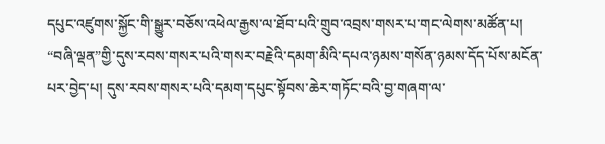དཔུང་འཛུགས་སྐྱོང་གི་སྒྱུར་བཅོས་འཕེལ་རྒྱས་ལ་ཐོབ་པའི་གྲུབ་འབྲས་གསར་པ་གང་ལེགས་མཚོན་པ། “བཞི་ལྡན”གྱི་དུས་རབས་གསར་པའི་གསར་བརྗེའི་དམག་མིའི་དཔའ་ཉམས་གསོན་ཉམས་དོད་པོས་མངོན་པར་བྱེད་པ། དུས་རབས་གསར་པའི་དམག་དཔུང་སྟོབས་ཆེར་གཏོང་བའི་བྱ་གཞག་ལ་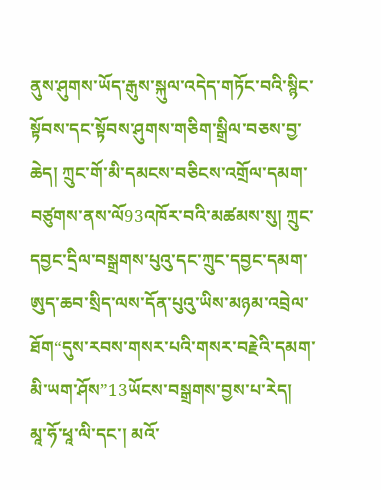ནུས་ཤུགས་ཡོད་རྒུས་སྐུལ་འདེད་གཏོང་བའི་སྙིང་སྟོབས་དང་སྟོབས་ཤུགས་གཅིག་སྒྲིལ་བཅས་བྱ་ཆེད། ཀྲུང་གོ་མི་དམངས་བཅིངས་འགྲོལ་དམག་བཙུགས་ནས་ལོ93འཁོར་བའི་མཚམས་སུ། ཀྲུང་དབྱང་དྲིལ་བསྒྲགས་པུའུ་དང་ཀྲུང་དབྱང་དམག་ཨུད་ཆབ་སྲིད་ལས་དོན་པུའུ་ཡིས་མཉམ་འབྲེལ་ཐོག“དུས་རབས་གསར་པའི་གསར་བརྗེའི་དམག་མི་ཡག་ཤོས”13ཡོངས་བསྒྲགས་བྱས་པ་རེད།
མཱ་ཧོ་ཕཱ་ལི་དང་། མའོ་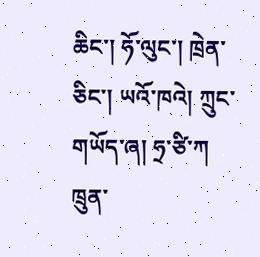ཆིང་། ཧོ་ལུང་། ཁྲེན་ཅིང་། ཡའོ་ཁའེ། ཀྲུང་གཡོད་ཞ། ཧྲ་ཙི་ཀ ཁྲུན་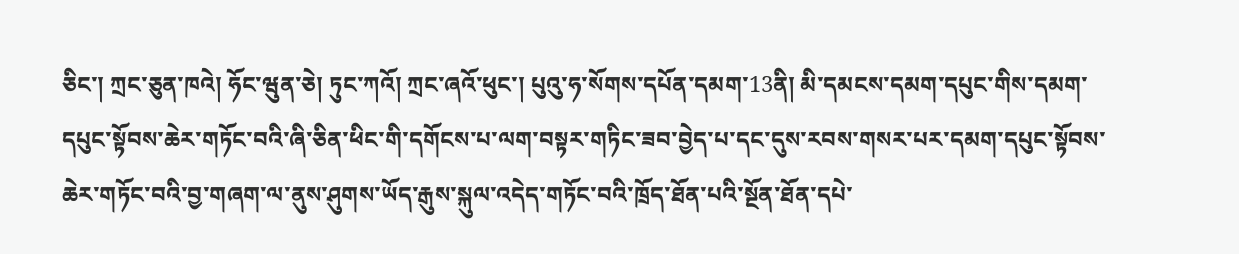ཅིང་། ཀྲང་ཅུན་ཁའེ། ཧོང་ཝུན་ཅེ། ཏུང་ཀའོ། ཀྲང་ཞའོ་ཕུང་། པུའུ་ཧ་སོགས་དཔོན་དམག་13ནི། མི་དམངས་དམག་དཔུང་གིས་དམག་དཔུང་སྟོབས་ཆེར་གཏོང་བའི་ཞི་ཅིན་ཕིང་གི་དགོངས་པ་ལག་བསྟར་གཏིང་ཟབ་བྱེད་པ་དང་དུས་རབས་གསར་པར་དམག་དཔུང་སྟོབས་ཆེར་གཏོང་བའི་བྱ་གཞག་ལ་ནུས་ཤུགས་ཡོད་རྒུས་སྐུལ་འདེད་གཏོང་བའི་ཁྲོད་ཐོན་པའི་སྔོན་ཐོན་དཔེ་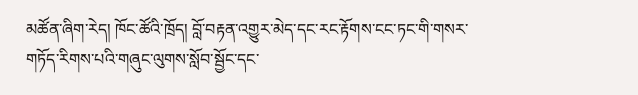མཚོན་ཞིག་རེད། ཁོང་ཚོའི་ཁྲོད། བློ་བརྟན་འགྱུར་མེད་དང་རང་རྟོགས་ངང་ཏང་གི་གསར་གཏོད་རིགས་པའི་གཞུང་ལུགས་སློབ་སྦྱོང་དང་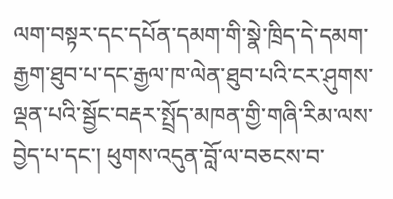ལག་བསྟར་དང་དཔོན་དམག་གི་སྣེ་ཁྲིད་དེ་དམག་རྒྱག་ཐུབ་པ་དང་རྒྱལ་ཁ་ལེན་ཐུབ་པའི་ངར་ཤུགས་ལྡན་པའི་སྦྱོང་བརྡར་སྤྲོད་མཁན་གྱི་གཞི་རིམ་ལས་བྱེད་པ་དང་། ཕུགས་འདུན་བློ་ལ་བཅངས་བ་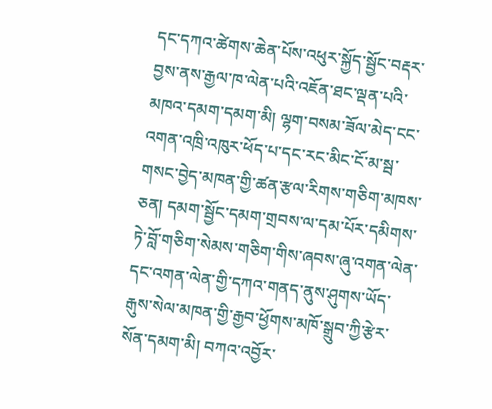དང་དཀའ་ཚེགས་ཆེན་པོས་འཕུར་སྐྱོད་སྦྱོང་བརྡར་བྱས་ནས་རྒྱལ་ཁ་ལེན་པའི་འཇོན་ཐང་ལྡན་པའི་མཁའ་དམག་དམག་མི། ལྷག་བསམ་ཟོལ་མེད་ངང་འགན་འཁྲི་འཁུར་ཕོད་པ་དང་རང་མིང་ངོ་མ་སྦ་གསང་བྱེད་མཁན་གྱི་ཚན་རྩལ་རིགས་གཅིག་མཁས་ཅན། དམག་སྦྱོང་དམག་གྲབས་ལ་དམ་པོར་དམིགས་ཏེ་བློ་གཅིག་སེམས་གཅིག་གིས་ཞབས་ཞུ་འགན་ལེན་དང་འགན་ལེན་གྱི་དཀའ་གནད་ནུས་ཤུགས་ཡོད་རྒུས་སེལ་མཁན་གྱི་རྒྱབ་ཕྱོགས་མཁོ་སྒྲུབ་ཀྱི་རྩེར་སོན་དམག་མི། བཀའ་འབྱོར་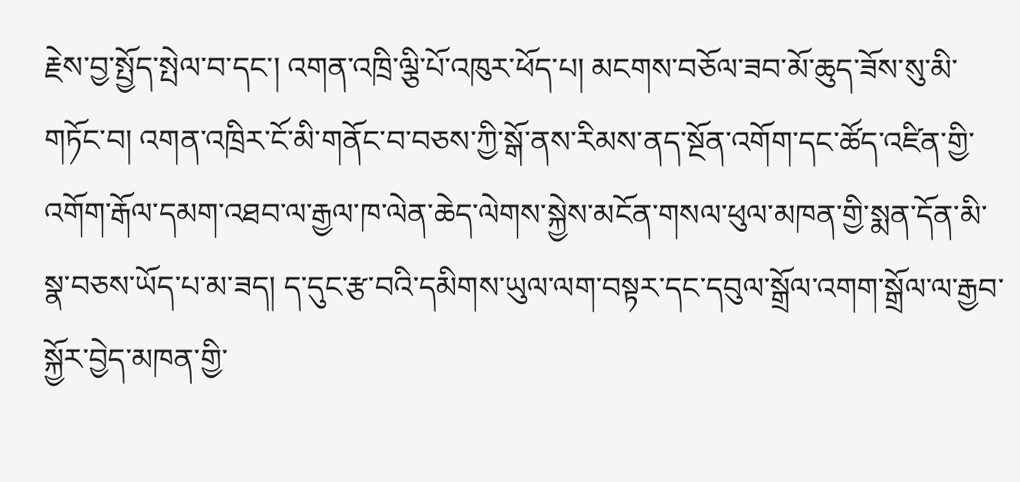རྗེས་བྱ་སྤྱོད་སྤེལ་བ་དང་། འགན་འཁྲི་ལྕི་པོ་འཁུར་ཕོད་པ། མངགས་བཅོལ་ཟབ་མོ་ཆུད་ཟོས་སུ་མི་གཏོང་བ། འགན་འཁྲིར་ངོ་མི་གནོང་བ་བཅས་ཀྱི་སྒོ་ནས་རིམས་ནད་སྔོན་འགོག་དང་ཚོད་འཛིན་གྱི་འགོག་རྒོལ་དམག་འཐབ་ལ་རྒྱལ་ཁ་ལེན་ཆེད་ལེགས་སྐྱེས་མངོན་གསལ་ཕུལ་མཁན་གྱི་སྨན་དོན་མི་སྣ་བཅས་ཡོད་པ་མ་ཟད། ད་དུང་རྩ་བའི་དམིགས་ཡུལ་ལག་བསྟར་དང་དབུལ་སྒྲོལ་འགག་སྒྲོལ་ལ་རྒྱབ་སྐྱོར་བྱེད་མཁན་གྱི་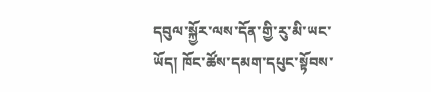དབུལ་སྐྱོར་ལས་དོན་གྱི་རུ་མི་ཡང་ཡོད། ཁོང་ཚོས་དམག་དཔུང་སྟོབས་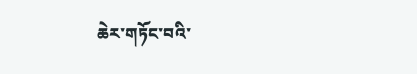ཆེར་གཏོང་བའི་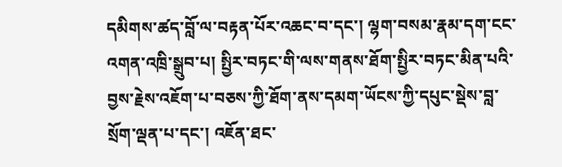དམིགས་ཚད་བློ་ལ་བརྟན་པོར་འཆང་བ་དང་། ལྷག་བསམ་རྣམ་དག་ངང་འགན་འཁྲི་སྒྲུབ་པ། སྤྱིར་བཏང་གི་ལས་གནས་ཐོག་སྤྱིར་བཏང་མིན་པའི་བྱས་རྗེས་འཇོག་པ་བཅས་ཀྱི་ཐོག་ནས་དམག་ཡོངས་ཀྱི་དཔུང་སྡེས་བླ་སྲོག་ལྡན་པ་དང་། འཇོན་ཐང་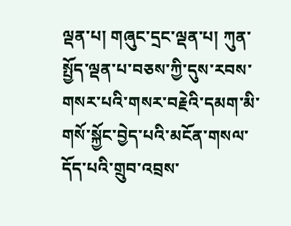ལྡན་པ། གཞུང་དྲང་ལྡན་པ། ཀུན་སྤྱོད་ལྡན་པ་བཅས་ཀྱི་དུས་རབས་གསར་པའི་གསར་བརྗེའི་དམག་མི་གསོ་སྐྱོང་བྱེད་པའི་མངོན་གསལ་དོད་པའི་གྲུབ་འབྲས་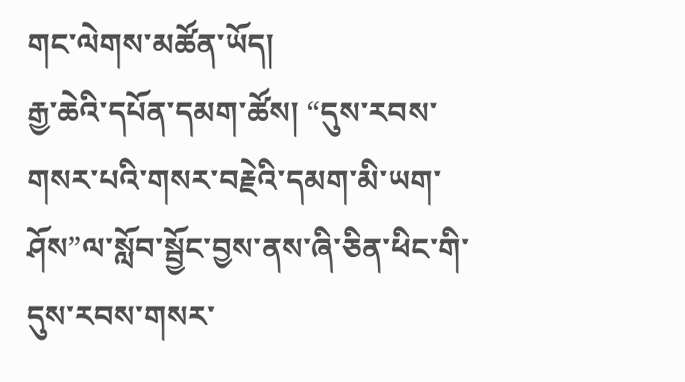གང་ལེགས་མཚོན་ཡོད།
རྒྱ་ཆེའི་དཔོན་དམག་ཚོས། “དུས་རབས་གསར་པའི་གསར་བརྗེའི་དམག་མི་ཡག་ཤོས”ལ་སློབ་སྦྱོང་བྱས་ནས་ཞི་ཅིན་ཕིང་གི་དུས་རབས་གསར་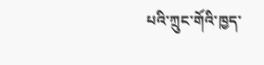པའི་ཀྲུང་གོའི་ཁྱད་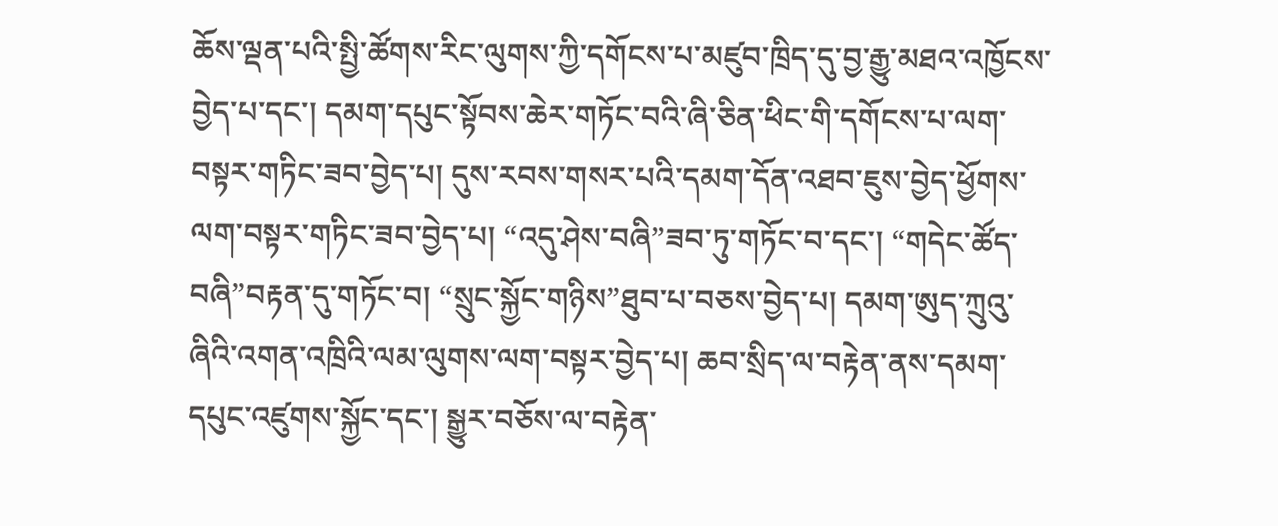ཆོས་ལྡན་པའི་སྤྱི་ཚོགས་རིང་ལུགས་ཀྱི་དགོངས་པ་མཛུབ་ཁྲིད་དུ་བྱ་རྒྱུ་མཐའ་འཁྱོངས་བྱེད་པ་དང་། དམག་དཔུང་སྟོབས་ཆེར་གཏོང་བའི་ཞི་ཅིན་ཕིང་གི་དགོངས་པ་ལག་བསྟར་གཏིང་ཟབ་བྱེད་པ། དུས་རབས་གསར་པའི་དམག་དོན་འཐབ་ཇུས་བྱེད་ཕྱོགས་ལག་བསྟར་གཏིང་ཟབ་བྱེད་པ། “འདུ་ཤེས་བཞི”ཟབ་ཏུ་གཏོང་བ་དང་། “གདེང་ཚོད་བཞི”བརྟན་དུ་གཏོང་བ། “སྲུང་སྐྱོང་གཉིས”ཐུབ་པ་བཅས་བྱེད་པ། དམག་ཨུད་ཀྲུའུ་ཞིའི་འགན་འཁྲིའི་ལམ་ལུགས་ལག་བསྟར་བྱེད་པ། ཆབ་སྲིད་ལ་བརྟེན་ནས་དམག་དཔུང་འཛུགས་སྐྱོང་དང་། སྒྱུར་བཅོས་ལ་བརྟེན་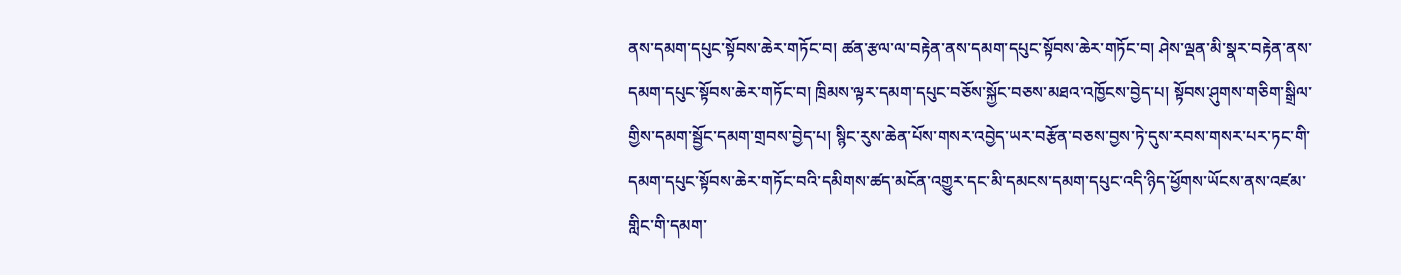ནས་དམག་དཔུང་སྟོབས་ཆེར་གཏོང་བ། ཚན་རྩལ་ལ་བརྟེན་ནས་དམག་དཔུང་སྟོབས་ཆེར་གཏོང་བ། ཤེས་ལྡན་མི་སྣར་བརྟེན་ནས་དམག་དཔུང་སྟོབས་ཆེར་གཏོང་བ། ཁྲིམས་ལྟར་དམག་དཔུང་བཅོས་སྐྱོང་བཅས་མཐའ་འཁྱོངས་བྱེད་པ། སྟོབས་ཤུགས་གཅིག་སྒྲིལ་གྱིས་དམག་སྦྱོང་དམག་གྲབས་བྱེད་པ། སྙིང་རུས་ཆེན་པོས་གསར་འབྱེད་ཡར་བརྩོན་བཅས་བྱས་ཏེ་དུས་རབས་གསར་པར་ཏང་གི་དམག་དཔུང་སྟོབས་ཆེར་གཏོང་བའི་དམིགས་ཚད་མངོན་འགྱུར་དང་མི་དམངས་དམག་དཔུང་འདི་ཉིད་ཕྱོགས་ཡོངས་ནས་འཛམ་གླིང་གི་དམག་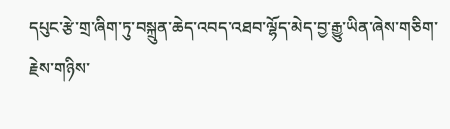དཔུང་རྩེ་གྲ་ཞིག་ཏུ་བསྐྲུན་ཆེད་འབད་འཐབ་ལྷོད་མེད་བྱ་རྒྱུ་ཡིན་ཞེས་གཅིག་རྗེས་གཉིས་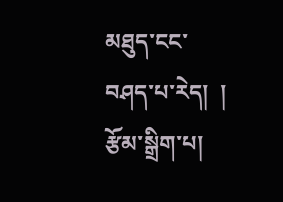མཐུད་ངང་བཤད་པ་རེད།  །
རྩོམ་སྒྲིག་པ།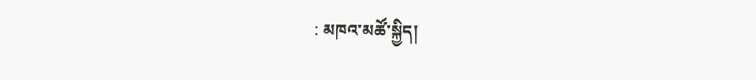: མཁའ་མཚོ་སྐྱིད།